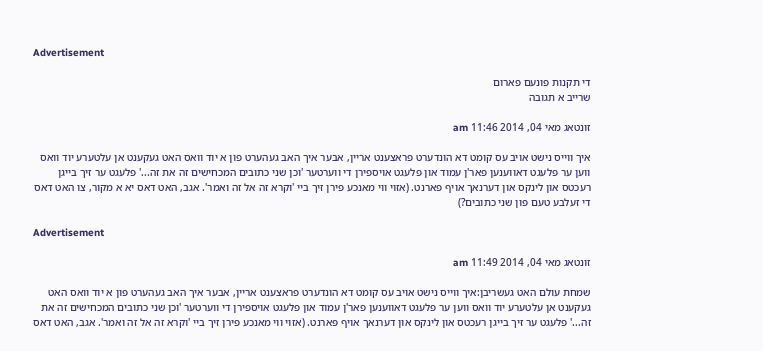Advertisement

די תקנות פונעם פארום
שרייב א תגובה

זונטאג מאי 04, 2014 11:46 am

איך ווייס נישט אויב עס קומט דא הונדערט פראצענט אריין, אבער איך האב געהערט פון א יוד וואס האט געקענט אן עלטערע יוד וואס ווען ער פלעגט דאווענען פאר'ן עמוד און פלעגט אויספירן די ווערטער 'וכן שני כתובים המכחישים זה את זה...' פלעגט ער זיך בייגן רעכטס און לינקס און דערנאך אויף פארנט. (אזוי ווי מאנכע פירן זיך ביי 'וקרא זה אל זה ואמר'. אגב, האט דאס יא א מקור, צו האט דאס די זעלבע טעם פון שני כתובים?)

Advertisement

זונטאג מאי 04, 2014 11:49 am

שמחת עולם האט געשריבן:איך ווייס נישט אויב עס קומט דא הונדערט פראצענט אריין, אבער איך האב געהערט פון א יוד וואס האט געקענט אן עלטערע יוד וואס ווען ער פלעגט דאווענען פאר'ן עמוד און פלעגט אויספירן די ווערטער 'וכן שני כתובים המכחישים זה את זה...' פלעגט ער זיך בייגן רעכטס און לינקס און דערנאך אויף פארנט. (אזוי ווי מאנכע פירן זיך ביי 'וקרא זה אל זה ואמר'. אגב, האט דאס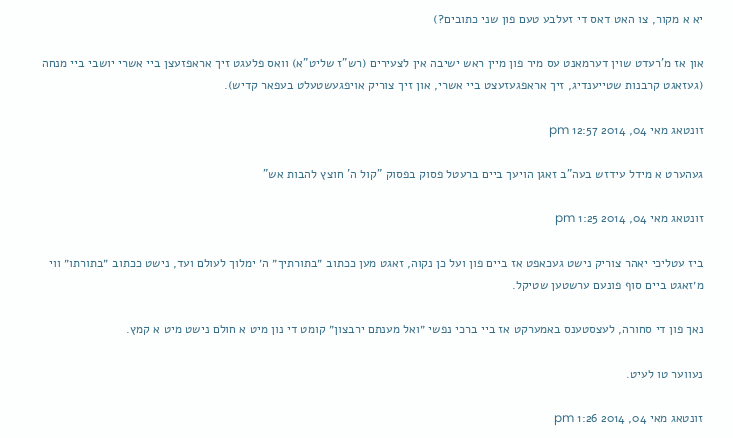יא א מקור, צו האט דאס די זעלבע טעם פון שני כתובים?)

און אז מ'רעדט שוין דערמאנט עס מיר פון מיין ראש ישיבה אין לצעירים (רש"ז שליט"א) וואס פלעגט זיך אראפזעצן ביי אשרי יושבי ביי מנחה (געזאגט קרבנות שטייענדיג, זיך אראפגעזעצט ביי אשרי, און זיך צוריק אויפגעשטעלט בעפאר קדיש).

זונטאג מאי 04, 2014 12:57 pm

געהערט א מידל עידזש בעה"ב זאגן הויעך ביים ברעטל פסוק בפסוק "קול ה' חוצץ להבות אש"

זונטאג מאי 04, 2014 1:25 pm

ביז עטליכי יאהר צוריק נישט געכאפט אז ביים פון ועל כן נקוה, זאגט מען ככתוב ״בתורתיך״ ה׳ ימלוך לעולם ועד, נישט ככתוב ״בתורתו״ ווי מ׳זאגט ביים סוף פונעם ערשטען שטיקל.

נאך פון די סחורה, לעצסטענס באמערקט אז ביי ברכי נפשי ״ואל מענתם ירבצון״ קומט די נון מיט א חולם נישט מיט א קמץ.

נעווער טו לעיט.

זונטאג מאי 04, 2014 1:26 pm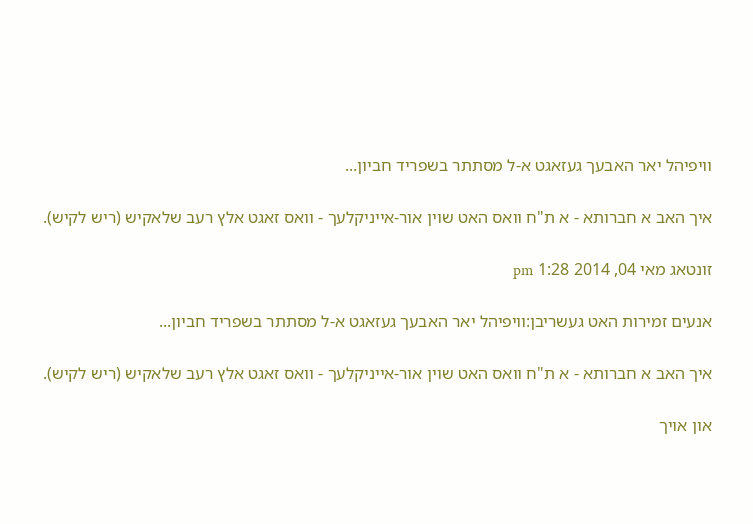וויפיהל יאר האבעך געזאגט א-ל מסתתר בשפריד חביון...

איך האב א חברותא - א ת"ח וואס האט שוין אור-אייניקלעך - וואס זאגט אלץ רעב שלאקיש (ריש לקיש).

זונטאג מאי 04, 2014 1:28 pm

אנעים זמירות האט געשריבן:וויפיהל יאר האבעך געזאגט א-ל מסתתר בשפריד חביון...

איך האב א חברותא - א ת"ח וואס האט שוין אור-אייניקלעך - וואס זאגט אלץ רעב שלאקיש (ריש לקיש).

און אויך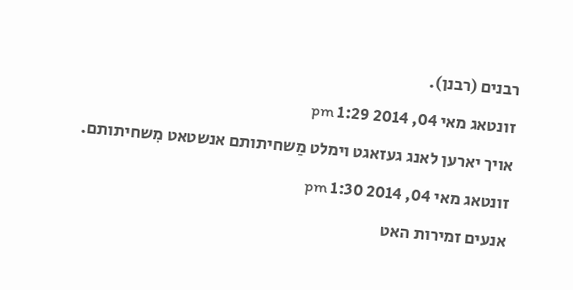רבנים (רבנן).

זונטאג מאי 04, 2014 1:29 pm

אויך יארען לאנג געזאגט וימלט מַשחיתותם אנשטאט מִשחיתותם.

זונטאג מאי 04, 2014 1:30 pm

אנעים זמירות האט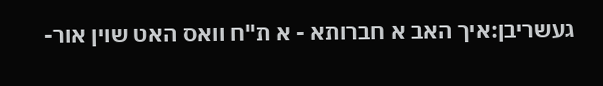געשריבן:איך האב א חברותא - א ת"ח וואס האט שוין אור-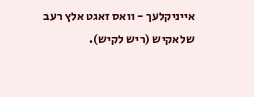אייניקלעך - וואס זאגט אלץ רעב שלאקיש (ריש לקיש).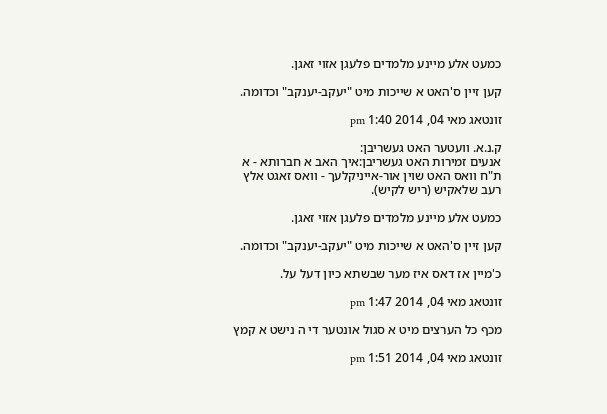כמעט אלע מיינע מלמדים פלעגן אזוי זאגן.

קען זיין ס'האט א שייכות מיט "יעקב-יענקב" וכדומה.

זונטאג מאי 04, 2014 1:40 pm

ק.נ.א. וועטער האט געשריבן:
אנעים זמירות האט געשריבן:איך האב א חברותא - א ת"ח וואס האט שוין אור-אייניקלעך - וואס זאגט אלץ רעב שלאקיש (ריש לקיש).

כמעט אלע מיינע מלמדים פלעגן אזוי זאגן.

קען זיין ס'האט א שייכות מיט "יעקב-יענקב" וכדומה.

כ'מיין אז דאס איז מער שבשתא כיון דעל על.

זונטאג מאי 04, 2014 1:47 pm

מכף כל הערצים מיט א סגול אונטער די ה נישט א קמץ

זונטאג מאי 04, 2014 1:51 pm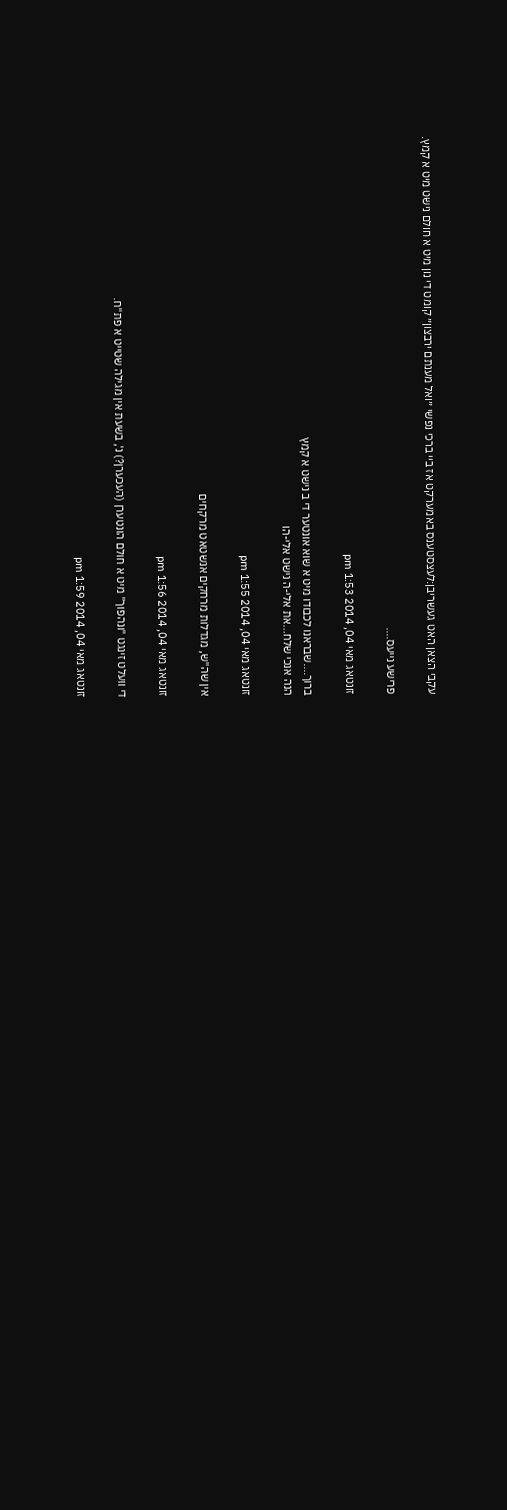עקבי הצאן האט געשריבן:לעצסטענס באמערקט אז ביי ברכי נפשי ״ואל מענתם ירבצון״ קומט די נון מיט א חולם נישט מיט א קמץ.

פרישע נייעס….

זונטאג מאי 04, 2014 1:53 pm

ברוך....שבראנו לכבודו מיט א שוא אונטער די ב נישט א קמץ
הנה אנכי שלח...את אלי-ה נישט אלי-הו

זונטאג מאי 04, 2014 1:55 pm

אין שה"ש, מגדלות מרחקים אנשטאט מרקחים

זונטאג מאי 04, 2014 1:56 pm

די וועלט זינגט "ונהפוך" מיט א חולם הונטערן (העכערן?) נ', בשעת אין מגילה שטייט א פת"ח.

זונטאג מאי 04, 2014 1:59 pm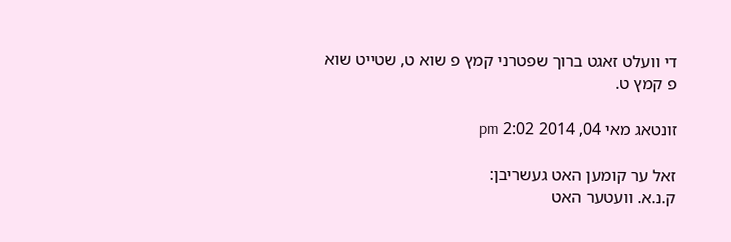די וועלט זאגט ברוך שפטרני קמץ פ שוא ט, שטייט שוא פ קמץ ט.

זונטאג מאי 04, 2014 2:02 pm

זאל ער קומען האט געשריבן:
ק.נ.א. וועטער האט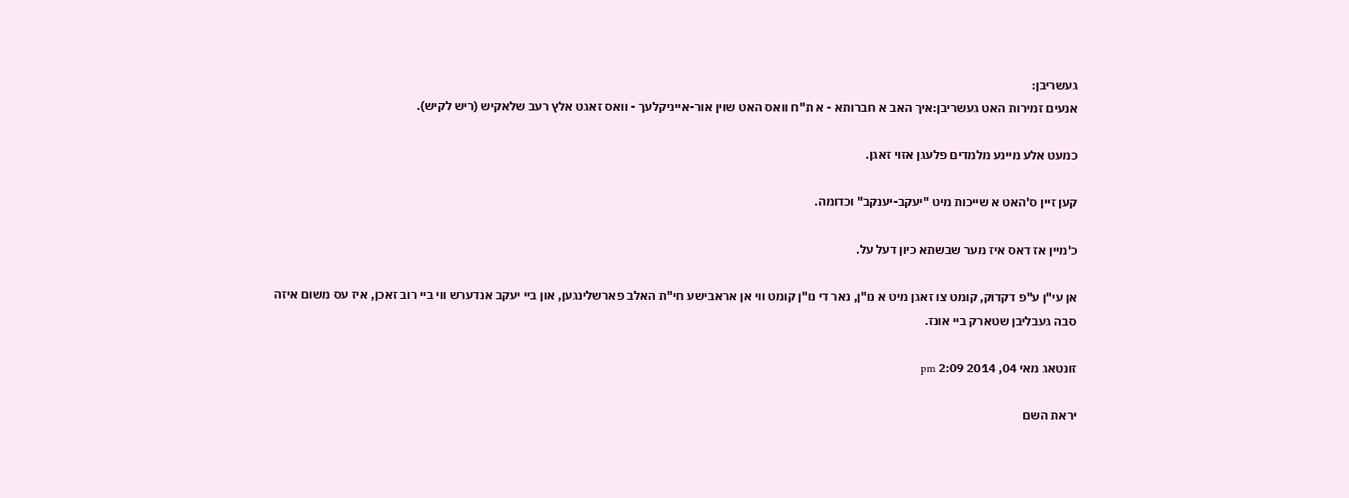געשריבן:
אנעים זמירות האט געשריבן:איך האב א חברותא - א ת"ח וואס האט שוין אור-אייניקלעך - וואס זאגט אלץ רעב שלאקיש (ריש לקיש).

כמעט אלע מיינע מלמדים פלעגן אזוי זאגן.

קען זיין ס'האט א שייכות מיט "יעקב-יענקב" וכדומה.

כ'מיין אז דאס איז מער שבשתא כיון דעל על.

אן עי"ן ע"פ דקדוק, קומט צו זאגן מיט א נו"ן, נאר די נו"ן קומט ווי אן אראבישע חי"ת האלב פארשלינגען, און ביי יעקב אנדערש ווי ביי רוב זאכן, איז עס משום איזה סבה געבליבן שטארק ביי אונז.

זונטאג מאי 04, 2014 2:09 pm

יראת השם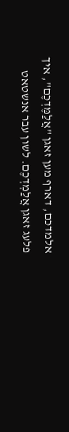אלמדכם, דארף מען זאגן "אֲלַמֶּדְכֶם", איך פלעג זאגן אֲלַמְדְכֶם. לשון עבר אנשטאט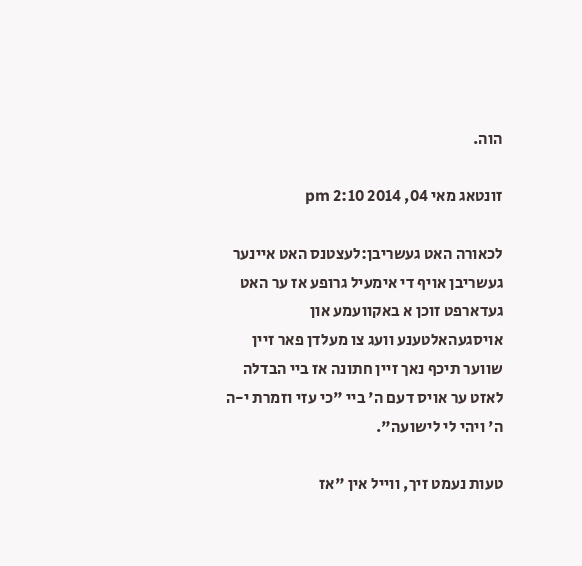הוה.

זונטאג מאי 04, 2014 2:10 pm

לכאורה האט געשריבן:לעצטנס האט איינער געשריבן אויף די אימעיל גרופע אז ער האט געדארפט זוכן א באקוועמע און אויסגעהאלטענע וועג צו מעלדן פאר זיין שווער תיכף נאך זיין חתונה אז ביי הבדלה לאזט ער אויס דעם ה' ביי "כי עזי וזמרת י-ה ה' ויהי לי לישועה".

טעות נעמט זיך, ווייל אין "אז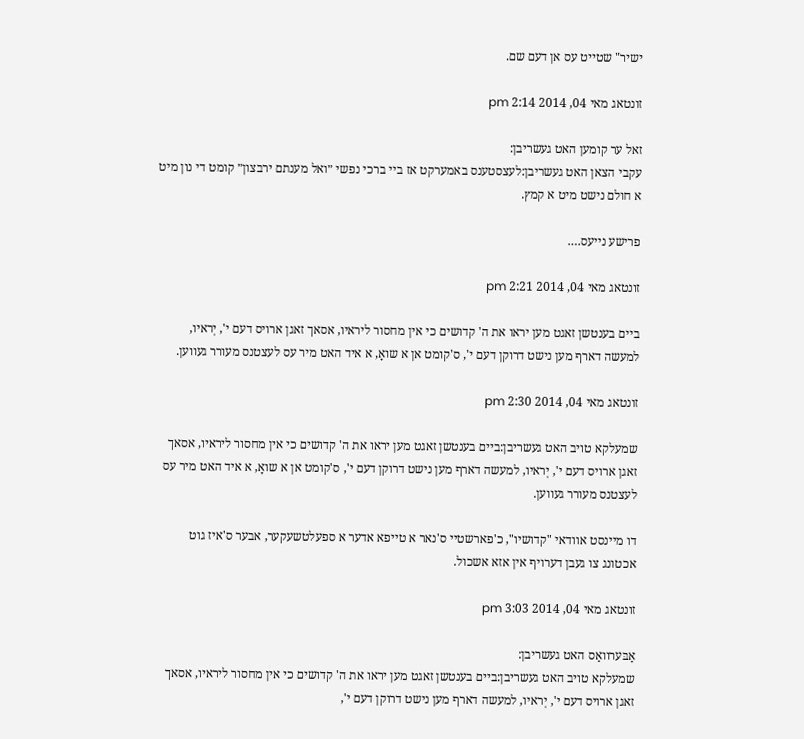ישיר" שטייט עס אן דעם שם.

זונטאג מאי 04, 2014 2:14 pm

זאל ער קומען האט געשריבן:
עקבי הצאן האט געשריבן:לעצסטענס באמערקט אז ביי ברכי נפשי ״ואל מענתם ירבצון״ קומט די נון מיט א חולם נישט מיט א קמץ.

פרישע נייעס….

זונטאג מאי 04, 2014 2:21 pm

ביים בענטשן זאגט מען יראו את ה' קדושים כי אין מחסור ליראיו, אסאך זאגן ארויס דעם י', יְראיו, למעשה דארף מען נישט דרוקן דעם י', ס'קומט אן א שואָ, א איד האט מיר עס לעצטנס מעורר געווען.

זונטאג מאי 04, 2014 2:30 pm

שמעלקא טויב האט געשריבן:ביים בענטשן זאגט מען יראו את ה' קדושים כי אין מחסור ליראיו, אסאך זאגן ארויס דעם י', יְראיו, למעשה דארף מען נישט דרוקן דעם י', ס'קומט אן א שואָ, א איד האט מיר עס לעצטנס מעורר געווען.

דו מיינסט אוודאי "קדושיו", כ'פארשטיי ס'נאר א טייפא אדער א ספעלטשעקער, אבער ס'איז גוט אכטונג צו געבן דערויף אין אזא אשכול.

זונטאג מאי 04, 2014 3:03 pm

אַבּערוואַס האט געשריבן:
שמעלקא טויב האט געשריבן:ביים בענטשן זאגט מען יראו את ה' קדושים כי אין מחסור ליראיו, אסאך זאגן ארויס דעם י', יְראיו, למעשה דארף מען נישט דרוקן דעם י',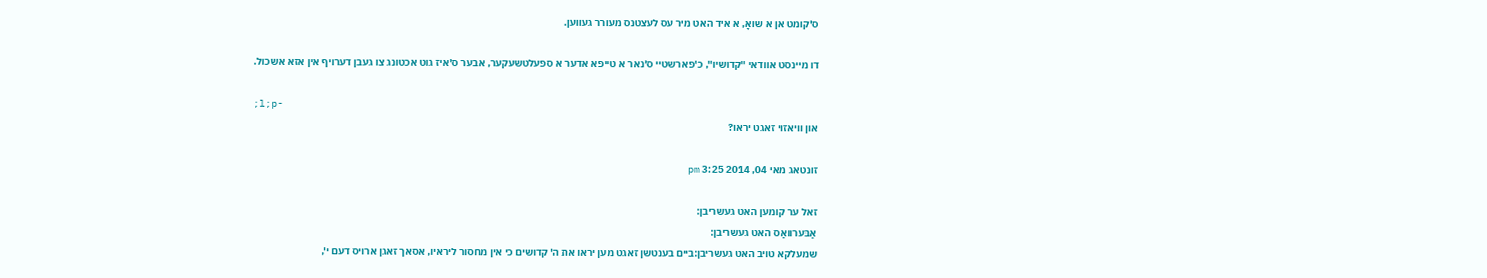ס'קומט אן א שואָ, א איד האט מיר עס לעצטנס מעורר געווען.

דו מיינסט אוודאי "קדושיו", כ'פארשטיי ס'נאר א טייפא אדער א ספעלטשעקער, אבער ס'איז גוט אכטונג צו געבן דערויף אין אזא אשכול.

;l;p-
און וויאזוי זאגט יראו?

זונטאג מאי 04, 2014 3:25 pm

זאל ער קומען האט געשריבן:
אַבּערוואַס האט געשריבן:
שמעלקא טויב האט געשריבן:ביים בענטשן זאגט מען יראו את ה' קדושים כי אין מחסור ליראיו, אסאך זאגן ארויס דעם י',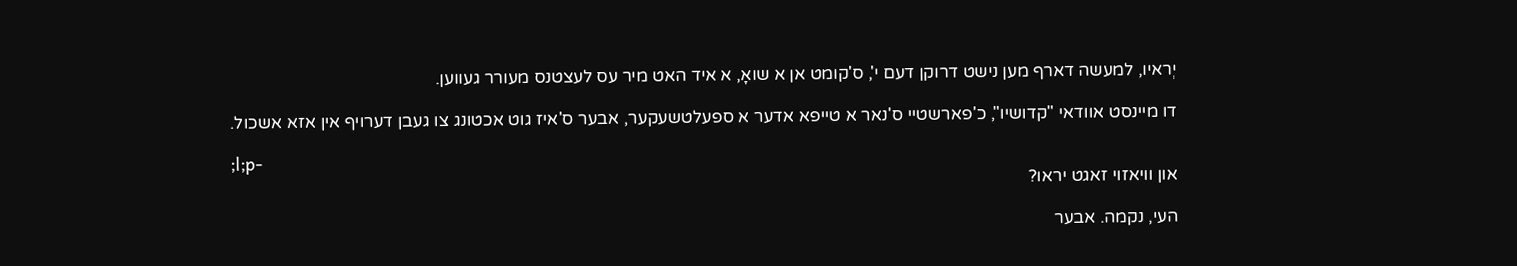יְראיו, למעשה דארף מען נישט דרוקן דעם י', ס'קומט אן א שואָ, א איד האט מיר עס לעצטנס מעורר געווען.

דו מיינסט אוודאי "קדושיו", כ'פארשטיי ס'נאר א טייפא אדער א ספעלטשעקער, אבער ס'איז גוט אכטונג צו געבן דערויף אין אזא אשכול.

;l;p-
און וויאזוי זאגט יראו?

העי, נקמה. אבער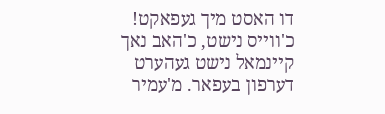דו האסט מיך געפאקט! כ'ווייס נישט, כ'האב נאך קיינמאל נישט געהערט דערפון בעפאר. מ'עמיר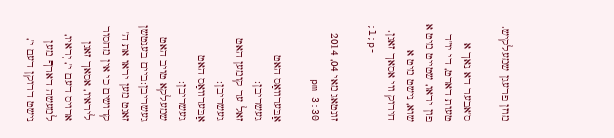מוזן פרעגן שמעלקיש.

ס'אבער דא נאך א טעות דארט, די יו"ד פון יראו, שטייט מיט א שוא, נישט מיט א חירוק ווי אסאך זאגן.
;l;p-

זונטאג מאי 04, 2014 3:30 pm

אַבּערוואַס האט געשריבן:
זאל ער קומען האט געשריבן:
אַבּערוואַס האט געשריבן:
שמעלקא טויב האט געשריבן:ביים בענטשן זאגט מען יראו את ה' קדושים כי אין מחסור ליראיו, אסאך זאגן ארויס דעם י', יְראיו, למעשה דארף מען נישט דרוקן דעם י',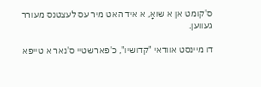ס'קומט אן א שואָ, א איד האט מיר עס לעצטנס מעורר געווען.

דו מיינסט אוודאי "קדושיו", כ'פארשטיי ס'נאר א טייפא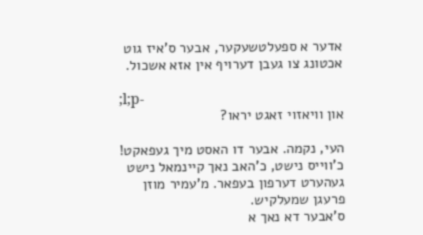אדער א ספעלטשעקער, אבער ס'איז גוט אכטונג צו געבן דערויף אין אזא אשכול.

;l;p-
און וויאזוי זאגט יראו?

העי, נקמה. אבער דו האסט מיך געפאקט! כ'ווייס נישט, כ'האב נאך קיינמאל נישט געהערט דערפון בעפאר. מ'עמיר מוזן פרעגן שמעלקיש.
ס'אבער דא נאך א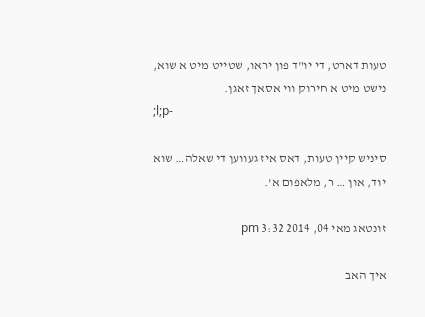טעות דארט, די יו"ד פון יראו, שטייט מיט א שוא, נישט מיט א חירוק ווי אסאך זאגן.
;l;p-

סיניש קיין טעות, דאס איז געווען די שאלה… שוא יוד, און … ר, מלאפום א'.

זונטאג מאי 04, 2014 3:32 pm

איך האב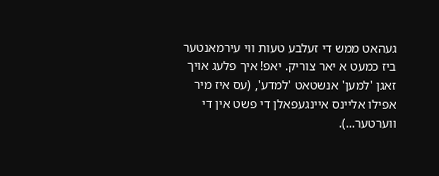געהאט ממש די זעלבע טעות ווי עירמאנטער ביז כמעט א יאר צוריק. יאפ! איך פלעג אויך זאגן 'למען' אנשטאט 'למדע', (עס איז מיר אפילו אליינס איינגעפאלן די פשט אין די ווערטער...).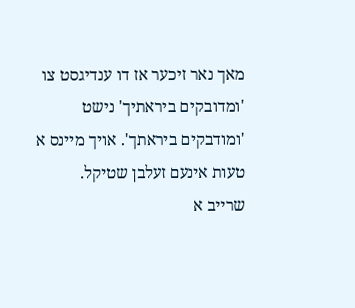מאך נאר זיכער אז דו ענדיגסט צו 'ומדובקים ביראתיך' נישט 'ומודבקים ביראתך'. אויך מיינס א טעות אינעם זעלבן שטיקל.
שרייב א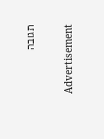תגובה

Advertisement